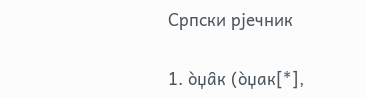Српски рјечник

1. о̀џа̑к (о̀џак[*],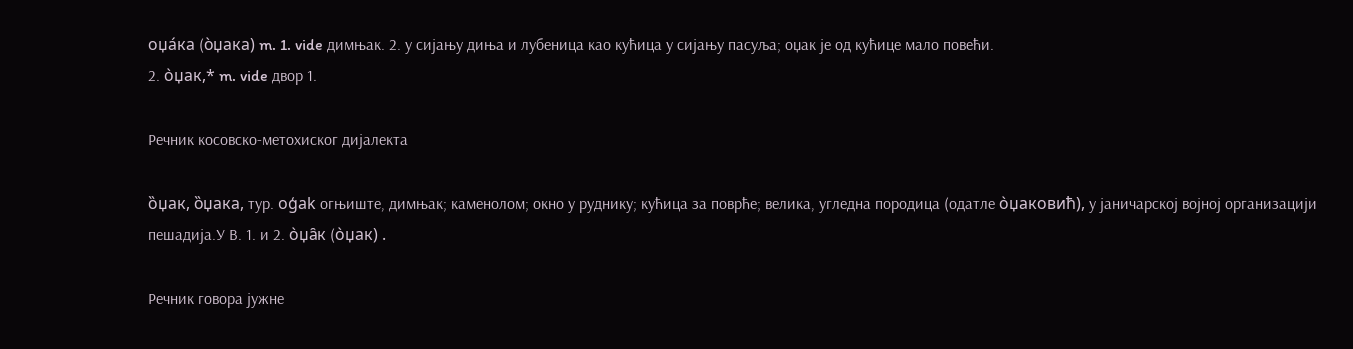оџа́ка (о̀џака) m. 1. vide димњак. 2. у сијању диња и лубеница као кућица у сијању пасуља; оџак је од кућице мало повећи.
2. о̀џак,* m. vide двор 1.

Речник косовско-метохиског дијалекта

о̏џак, о̏џака, тур. oģak огњиште, димњак; каменолом; окно у руднику; кућица за поврће; велика, угледна породица (одатле о̀џаковић), у јаничарској војној организацији пешадија.У В. 1. и 2. о̀џа̑к (о̀џак) .

Речник говора јужне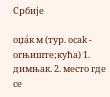Србије

оџа́к м (тур. ocak - огњиште;кућа) 1. димњак. 2. место где се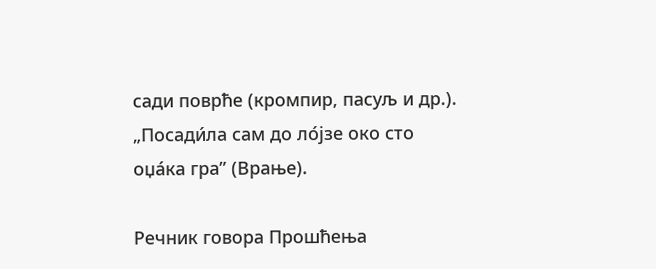сади поврће (кромпир, пасуљ и др.). „Посади́ла сам до ло́јзе око сто оџа́ка гра” (Врање).

Речник говора Прошћења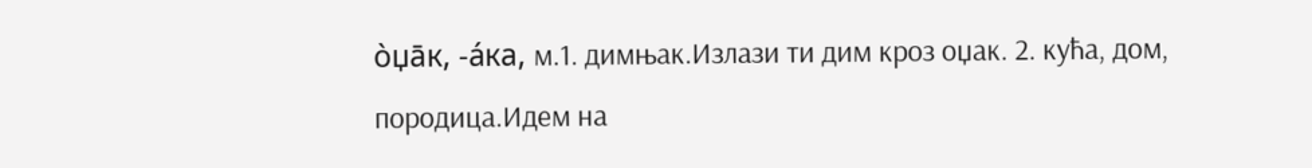о̀џа̄к, -а́ка, м.1. димњак.Излази ти дим кроз оџак. 2. кућа, дом, породица.Идем на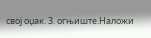свој оџак. 3. огњиште.Наложи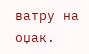ватру на оџак.